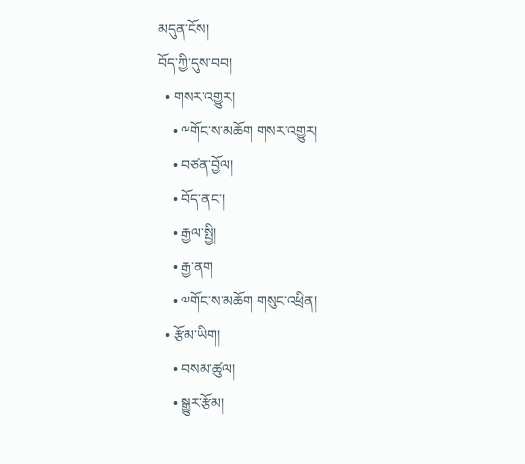མདུན་ངོས།
བོད་ཀྱི་དུས་བབ།
  • གསར་འགྱུར།
    • ༸གོང་ས་མཆོག གསར་འགྱུར།
    • བཙན་བྱོལ།
    • བོད་ནང་།
    • རྒྱལ་སྤྱི།
    • རྒྱ་ནག
    • ༧གོང་ས་མཆོག གསུང་འཕྲིན།
  • རྩོམ་ཡིག།
    • བསམ་ཚུལ།
    • སྒྱུར་རྩོམ།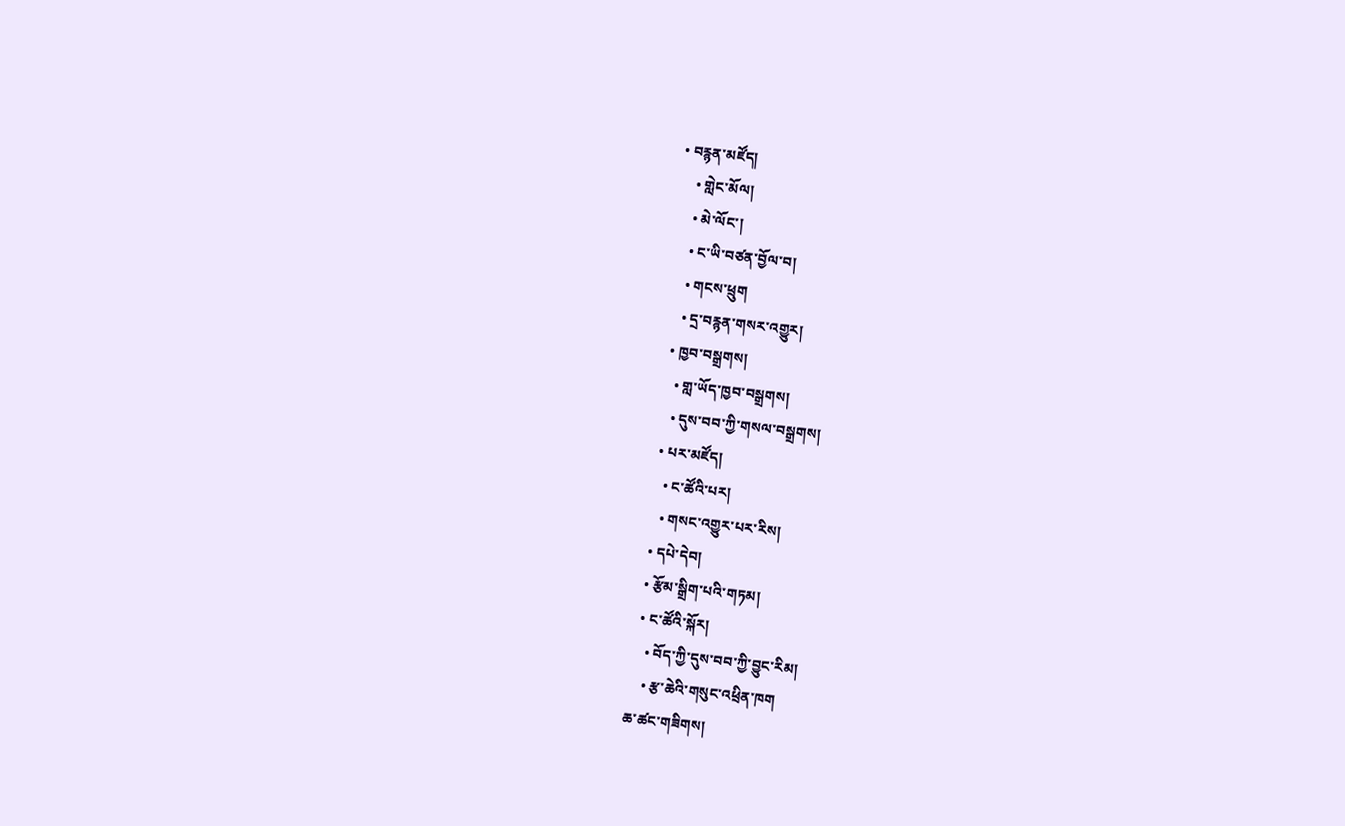• བརྙན་མཛོད།
    • གླེང་མོལ།
    • མེ་ལོང་།
    • ང་ཡི་བཙན་བྱོལ་བ།
    • གངས་ཕྲུག
    • དྲ་བརྙན་གསར་འགྱུར།
  • ཁྱབ་བསྒྲགས།
    • གླ་ཡོད་ཁྱབ་བསྒྲགས།
    • དུས་བབ་ཀྱི་གསལ་བསྒྲགས།
  • པར་མཛོད།
    • ང་ཚོའི་པར།
    • གསང་འགྱུར་པར་རིས།
  • དཔེ་དེབ།
  • རྩོམ་སྒྲིག་པའི་གཏམ།
  • ང་ཚོའི་སྐོར།
    • བོད་ཀྱི་དུས་བབ་ཀྱི་བྱུང་རིམ།
    • རྩ་ཆེའི་གསུང་འཕྲིན་ཁག
ཆ་ཚང་གཟིགས།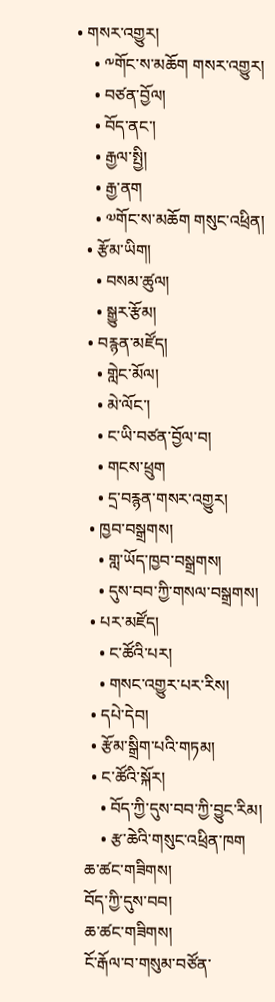• གསར་འགྱུར།
    • ༸གོང་ས་མཆོག གསར་འགྱུར།
    • བཙན་བྱོལ།
    • བོད་ནང་།
    • རྒྱལ་སྤྱི།
    • རྒྱ་ནག
    • ༧གོང་ས་མཆོག གསུང་འཕྲིན།
  • རྩོམ་ཡིག།
    • བསམ་ཚུལ།
    • སྒྱུར་རྩོམ།
  • བརྙན་མཛོད།
    • གླེང་མོལ།
    • མེ་ལོང་།
    • ང་ཡི་བཙན་བྱོལ་བ།
    • གངས་ཕྲུག
    • དྲ་བརྙན་གསར་འགྱུར།
  • ཁྱབ་བསྒྲགས།
    • གླ་ཡོད་ཁྱབ་བསྒྲགས།
    • དུས་བབ་ཀྱི་གསལ་བསྒྲགས།
  • པར་མཛོད།
    • ང་ཚོའི་པར།
    • གསང་འགྱུར་པར་རིས།
  • དཔེ་དེབ།
  • རྩོམ་སྒྲིག་པའི་གཏམ།
  • ང་ཚོའི་སྐོར།
    • བོད་ཀྱི་དུས་བབ་ཀྱི་བྱུང་རིམ།
    • རྩ་ཆེའི་གསུང་འཕྲིན་ཁག
ཆ་ཚང་གཟིགས།
བོད་ཀྱི་དུས་བབ།
ཆ་ཚང་གཟིགས།
ངོ་རྒོལ་བ་གསུམ་བཙོན་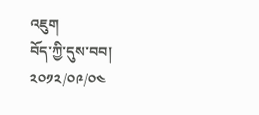འཇུག
བོད་ཀྱི་དུས་བབ།
༢༠༡༢/༠༩/༠༤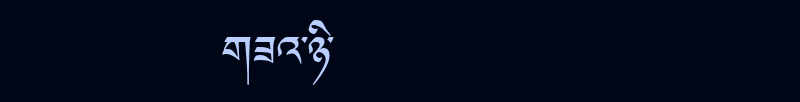གཟའ་ཉི་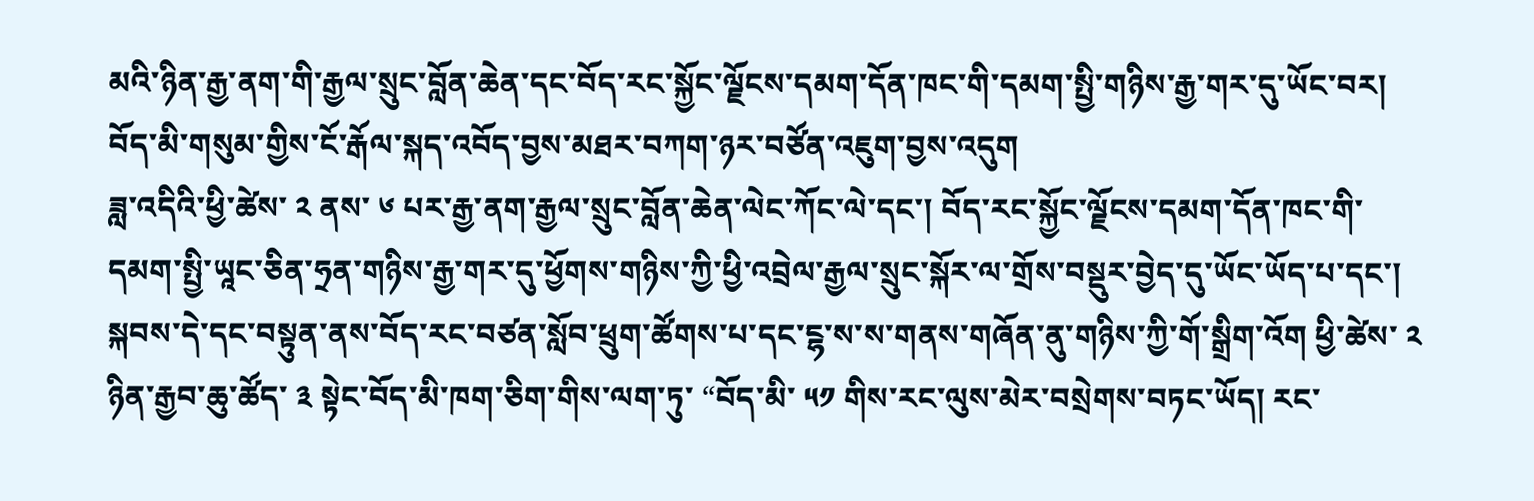མའི་ཉིན་རྒྱ་ནག་གི་རྒྱལ་སྲུང་བློན་ཆེན་དང་བོད་རང་སྐྱོང་ལྗོངས་དམག་དོན་ཁང་གི་དམག་སྤྱི་གཉིས་རྒྱ་གར་དུ་ཡོང་བར། བོད་མི་གསུམ་གྱིས་ངོ་རྒོལ་སྐད་འབོད་བྱས་མཐར་བཀག་ཉར་བཙོན་འཇུག་བྱས་འདུག
ཟླ་འདིའི་ཕྱི་ཚེས་ ༢ ནས་ ༦ པར་རྒྱ་ནག་རྒྱལ་སྲུང་བློན་ཆེན་ལེང་ཀོང་ལེ་དང་། བོད་རང་སྐྱོང་ལྗོངས་དམག་དོན་ཁང་གི་དམག་སྤྱི་ཡཱང་ཅིན་ཧྲན་གཉིས་རྒྱ་གར་དུ་ཕྱོགས་གཉིས་ཀྱི་ཕྱི་འབྲེལ་རྒྱལ་སྲུང་སྐོར་ལ་གྲོས་བསྡུར་བྱེད་དུ་ཡོང་ཡོད་པ་དང་། སྐབས་དེ་དང་བསྟུན་ནས་བོད་རང་བཙན་སློབ་ཕྲུག་ཚོགས་པ་དང་ངྷ་ས་ས་གནས་གཞོན་ནུ་གཉིས་ཀྱི་གོ་སྒྲིག་འོག ཕྱི་ཚེས་ ༢ ཉིན་རྒྱབ་ཆུ་ཚོད་ ༣ སྟེང་བོད་མི་ཁག་ཅིག་གིས་ལག་ཏུ་ “བོད་མི་ ༥༡ གིས་རང་ལུས་མེར་བསྲེགས་བཏང་ཡོད། རང་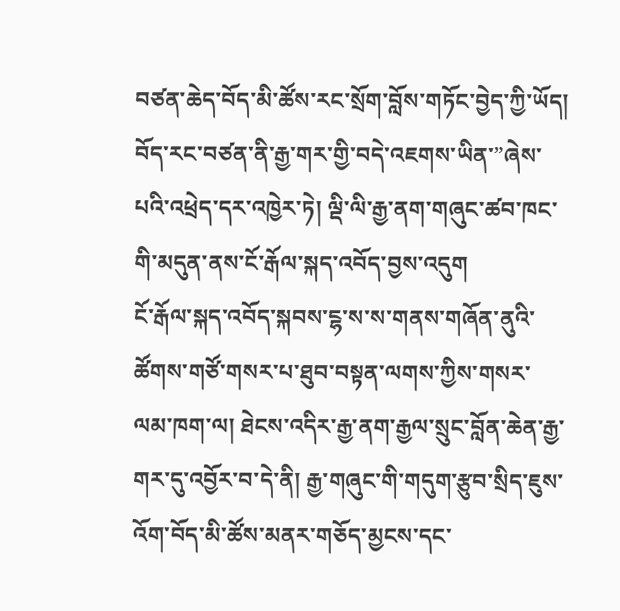བཙན་ཆེད་བོད་མི་ཚོས་རང་སྲོག་བློས་གཏོང་བྱེད་ཀྱི་ཡོད། བོད་རང་བཙན་ནི་རྒྱ་གར་གྱི་བདེ་འཇགས་ཡིན་”ཞེས་པའི་འཕྲེད་དར་འཁྱེར་ཏེ། ལྡི་ལི་རྒྱ་ནག་གཞུང་ཚབ་ཁང་གི་མདུན་ནས་ངོ་རྒོལ་སྐད་འབོད་བྱས་འདུག
ངོ་རྒོལ་སྐད་འབོད་སྐབས་ངྷ་ས་ས་གནས་གཞོན་ནུའི་ཚོགས་གཙོ་གསར་པ་ཐུབ་བསྟན་ལགས་ཀྱིས་གསར་ལམ་ཁག་ལ། ཐེངས་འདིར་རྒྱ་ནག་རྒྱལ་སྲུང་བློན་ཆེན་རྒྱ་གར་དུ་འབྱོར་བ་དེ་ནི། རྒྱ་གཞུང་གི་གདུག་རྩུབ་སྲིད་ཇུས་འོག་བོད་མི་ཚོས་མནར་གཅོད་མྱངས་དང་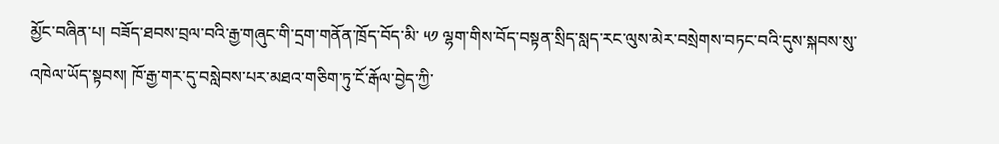མྱོང་བཞིན་པ། བཟོད་ཐབས་བྲལ་བའི་རྒྱ་གཞུང་གི་དྲག་གནོན་ཁྲོད་བོད་མི་ ༥༡ ལྷག་གིས་བོད་བསྟན་སྲིད་སླད་རང་ལུས་མེར་བསྲེགས་བཏང་བའི་དུས་སྐབས་སུ་འཁེལ་ཡོད་སྟབས། ཁོ་རྒྱ་གར་དུ་བསླེབས་པར་མཐའ་གཅིག་ཏུ་ངོ་རྒོལ་བྱེད་ཀྱི་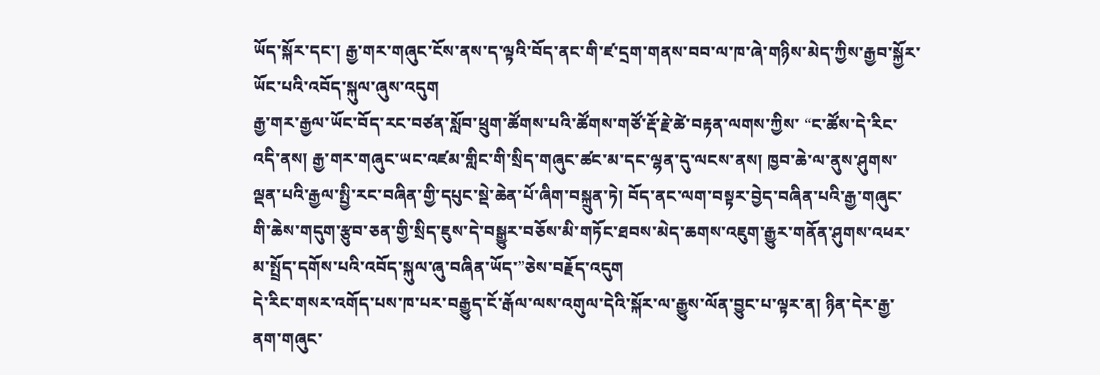ཡོད་སྐོར་དང་། རྒྱ་གར་གཞུང་ངོས་ནས་ད་ལྟའི་བོད་ནང་གི་ཛ་དྲག་གནས་བབ་ལ་ཁ་ཞེ་གཉིས་མེད་ཀྱིས་རྒྱབ་སྐྱོར་ཡོང་པའི་འབོད་སྐུལ་ཞུས་འདུག
རྒྱ་གར་རྒྱལ་ཡོང་བོད་རང་བཙན་སློབ་ཕྲུག་ཚོགས་པའི་ཚོགས་གཙོ་རྡོ་རྗེ་ཚེ་བརྟན་ལགས་ཀྱིས་ “ང་ཚོས་དེ་རིང་འདི་ནས། རྒྱ་གར་གཞུང་ཡང་འཛམ་གླིང་གི་སྲིད་གཞུང་ཚང་མ་དང་ལྷན་དུ་ལངས་ནས། ཁྱབ་ཆེ་ལ་ནུས་ཤུགས་ལྡན་པའི་རྒྱལ་སྤྱི་རང་བཞིན་གྱི་དཔུང་སྡེ་ཆེན་པོ་ཞིག་བསྐྲུན་ཏེ། བོད་ནང་ལག་བསྟར་བྱེད་བཞིན་པའི་རྒྱ་གཞུང་གི་ཆེས་གདུག་རྩུབ་ཅན་གྱི་སྲིད་ཇུས་དེ་བསྒྱུར་བཅོས་མི་གཏོང་ཐབས་མེད་ཆགས་འཇུག་རྒྱུར་གནོན་ཤུགས་འཕར་མ་སྤྲོད་དགོས་པའི་འབོད་སྐུལ་ཞུ་བཞིན་ཡོད་”ཅེས་བརྗོད་འདུག
དེ་རིང་གསར་འགོད་པས་ཁ་པར་བརྒྱུད་ངོ་རྒོལ་ལས་འགུལ་དེའི་སྐོར་ལ་རྒྱུས་ལོན་བྱུང་པ་ལྟར་ན། ཉིན་དེར་རྒྱ་ནག་གཞུང་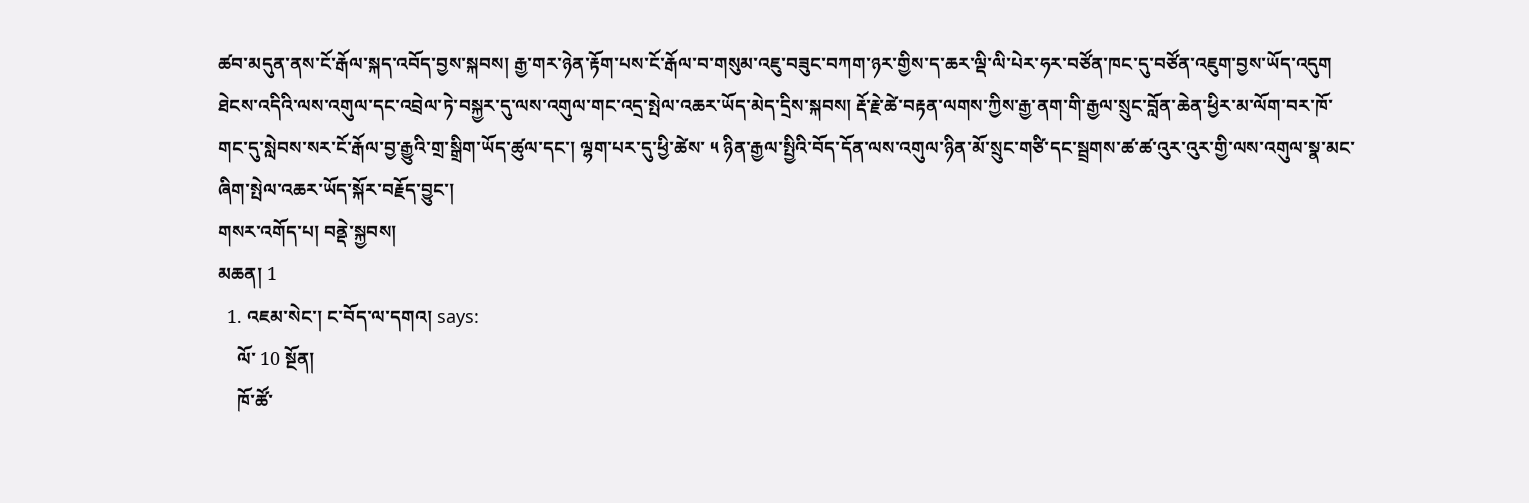ཚབ་མདུན་ནས་ངོ་རྒོལ་སྐད་འབོད་བྱས་སྐབས། རྒྱ་གར་ཉེན་རྟོག་པས་ངོ་རྒོལ་བ་གསུམ་འཇུ་བཟུང་བཀག་ཉར་གྱིས་ད་ཆར་ལྡི་ལི་པེར་ཧར་བཙོན་ཁང་དུ་བཙོན་འཇུག་བྱས་ཡོད་འདུག
ཐེངས་འདིའི་ལས་འགུལ་དང་འབྲེལ་ཏེ་བསྐྱར་དུ་ལས་འགུལ་གང་འདྲ་སྤེལ་འཆར་ཡོད་མེད་དྲིས་སྐབས། རྡོ་རྗེ་ཚེ་བརྟན་ལགས་ཀྱིས་རྒྱ་ནག་གི་རྒྱལ་སྲུང་བློན་ཆེན་ཕྱིར་མ་ལོག་བར་ཁོ་གང་དུ་སླེབས་སར་ངོ་རྒོལ་བྱ་རྒྱུའི་གྲ་སྒྲིག་ཡོད་ཚུལ་དང་། ལྷག་པར་དུ་ཕྱི་ཚེས་ ༥ ཉིན་རྒྱལ་སྤྱིའི་བོད་དོན་ལས་འགུལ་ཉིན་མོ་སྲུང་གཙི་དང་སྦྲགས་ཚ་ཚ་འུར་འུར་གྱི་ལས་འགུལ་སྣ་མང་ཞིག་སྤེལ་འཆར་ཡོད་སྐོར་བརྗོད་བྱུང་།
གསར་འགོད་པ། བནྡེ་སྐྱབས།
མཆན། 1
  1. འཇམ་སེང་། ང་བོད་ལ་དགའ། says:
    ལོ་ 10 སྔོན།
    ཁོ་ཚོ་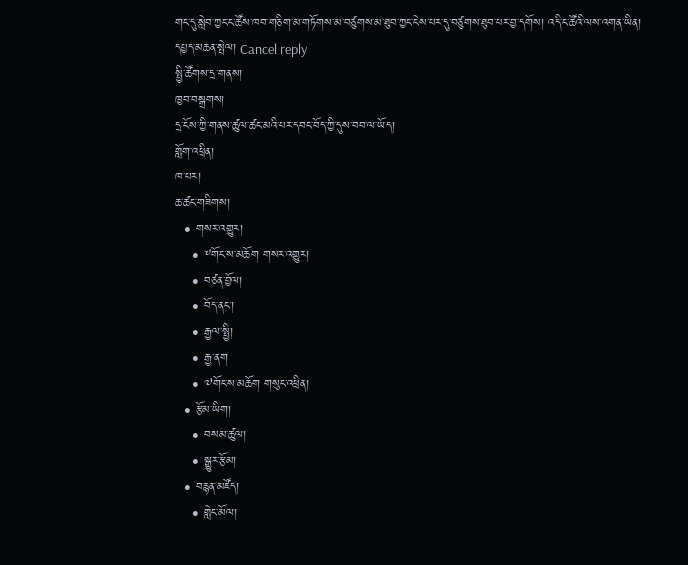གང་དུ་སླེབ་ཀྱང་ང་ཚོས་ཁབ་གཅིག་མ་གཏོགས་མ་བཙུགས་མ་ཐུབ་ཀྱང་ངེས་པར་དུ་བཙུགས་ཐུབ་པར་བྱ་དགོས། འདི་ང་ཚོའི་ལས་འགན་ཡིན།
དཔྱད་མཆན་སྤེལ། Cancel reply
སྤྱི་ཚོགས་དྲ་གནས།
ཁྱབ་བསྒྲགས།
དྲ་ངོས་ཀྱི་གནས་ཚུལ་ཚང་མའི་པར་དབང་བོད་ཀྱི་དུས་བབ་ལ་ཡོད།
གློག་འཕྲིན།
ཁ་པར།
ཆ་ཚང་གཟིགས།
  • གསར་འགྱུར།
    • ༸གོང་ས་མཆོག གསར་འགྱུར།
    • བཙན་བྱོལ།
    • བོད་ནང་།
    • རྒྱལ་སྤྱི།
    • རྒྱ་ནག
    • ༧གོང་ས་མཆོག གསུང་འཕྲིན།
  • རྩོམ་ཡིག།
    • བསམ་ཚུལ།
    • སྒྱུར་རྩོམ།
  • བརྙན་མཛོད།
    • གླེང་མོལ།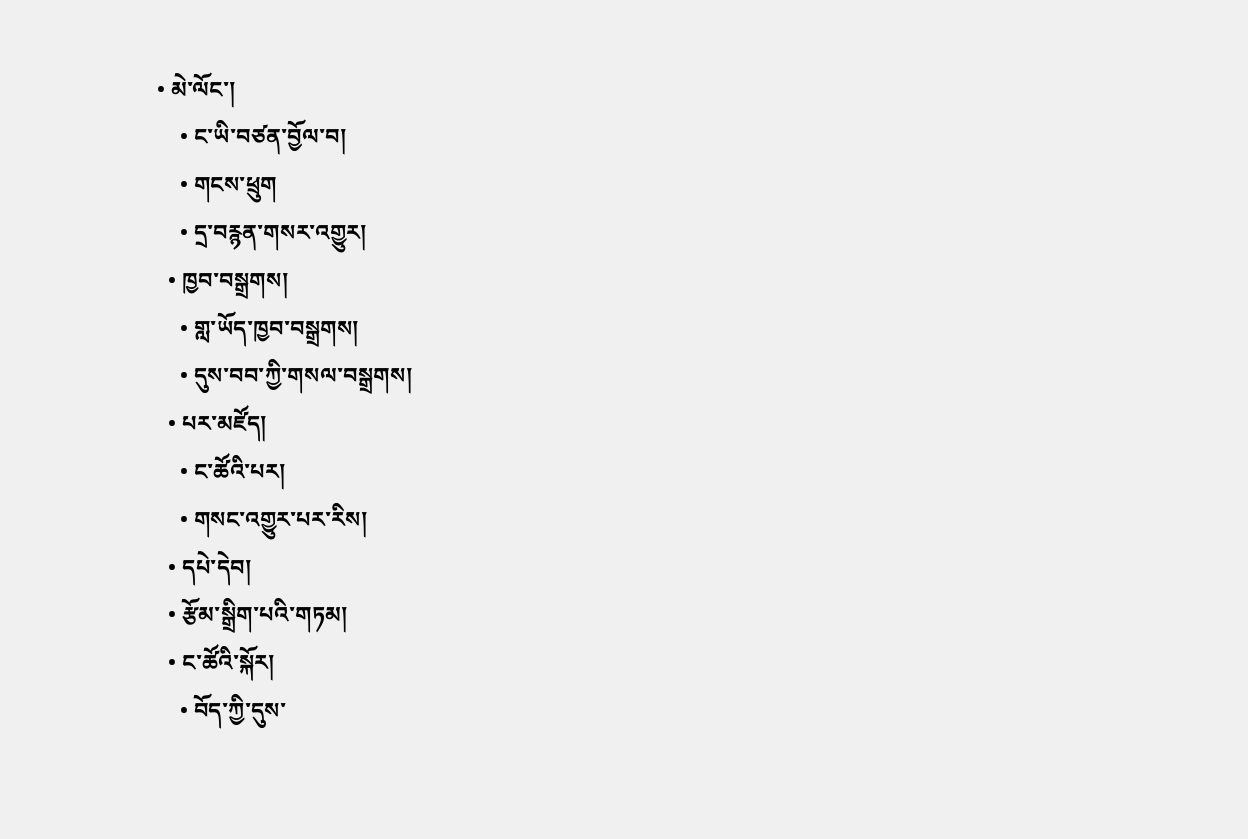• མེ་ལོང་།
    • ང་ཡི་བཙན་བྱོལ་བ།
    • གངས་ཕྲུག
    • དྲ་བརྙན་གསར་འགྱུར།
  • ཁྱབ་བསྒྲགས།
    • གླ་ཡོད་ཁྱབ་བསྒྲགས།
    • དུས་བབ་ཀྱི་གསལ་བསྒྲགས།
  • པར་མཛོད།
    • ང་ཚོའི་པར།
    • གསང་འགྱུར་པར་རིས།
  • དཔེ་དེབ།
  • རྩོམ་སྒྲིག་པའི་གཏམ།
  • ང་ཚོའི་སྐོར།
    • བོད་ཀྱི་དུས་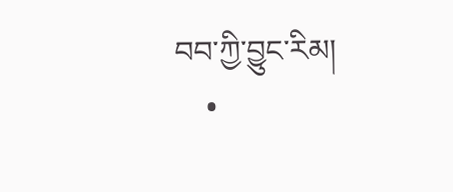བབ་ཀྱི་བྱུང་རིམ།
    •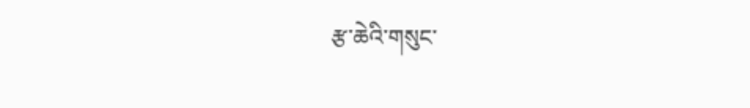རྩ་ཆེའི་གསུང་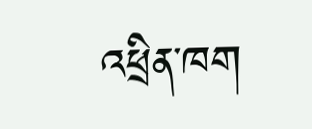འཕྲིན་ཁག